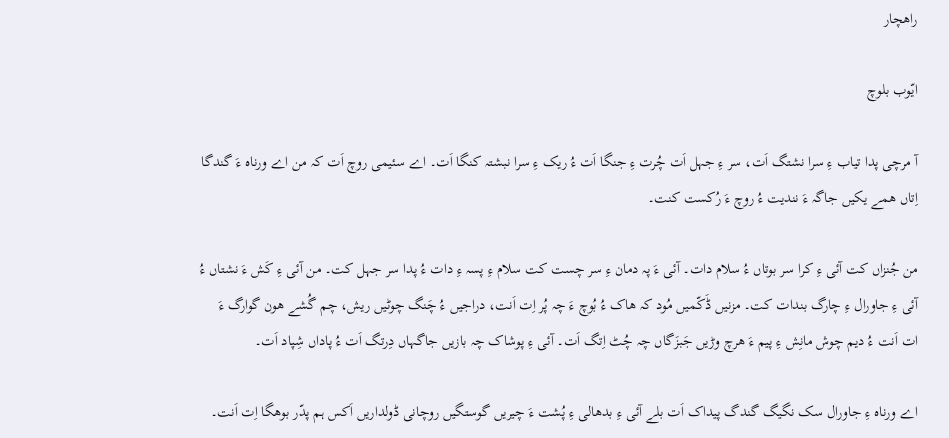راھچار

ایّوب بلوچ

آ مرچی پدا تیاب ءِ سرا نشتگ اَت، سر ءِ جہل اَت چُرت ءِ جنگا اَت ءُ ریک ءِ سرا نبشتہ کنگا اَت۔ اے سئیمی روچ اَت کہ من اے ورناہ ءَ گندگا اِتاں ھمے یکیں جاگہ ءَ نندیت ءُ روچ ءَ رُکست کنت۔

من جُنزاں کت آئی ءِ کرا سر بوتاں ءُ سلام دات۔ آئی ءَ پہ دمان ءِ سر چست کت سلام ءِ پسہ ءِ دات ءُ پدا سر جہل کت۔ من آئی ءِ کَش ءَ نشتاں ءُ آئی ءِ جاورال ءِ چارگ بندات کت۔ مزنیں ڈَکّمیں مُود کہ ھاک ءُ بُوچ ءَ چہ پُر اِت اَنت، دراجیں ءُ چَنگ چوٹیں ریش، چم گُشے ھون گوارگ ءَ ات اَنت ءُ دیم چوش مانِش ءِ پیم ءَ ھرچ وڑیں جَبزَگاں چہ چُٹ اِتگ اَت۔ آئی ءِ پوشاک چہ بازیں جاگہاں دِرتگ اَت ءُ پاداں شِپاد اَت۔

اے ورناہ ءِ جاورال سک نگیگ گندگ پیداک اَت بلے آئی ءِ بدھالی ءِ پُشت ءَ چیریں گوستگیں روچانی ڈولداریں اَکس ہم پدّر بوھگا اِت اَنت۔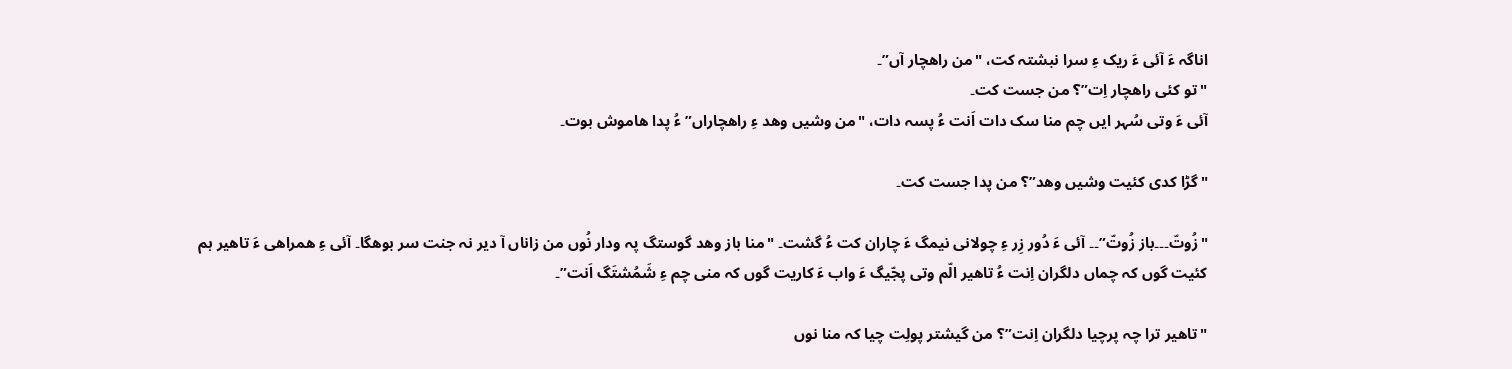اناگہ ءَ آئی ءَ ریک ءِ سرا نبشتہ کت، "من راھچار آں”۔
"تو کئی راھچار اِت”؟ من جست کت۔
آئی ءَ وتی سُہر ایں چم منا سک دات اَنت ءُ پسہ دات، "من وشیں وھد ءِ راھچاراں” ءُ پدا ھاموش بوت۔

"گڑا کدی کئیت وشیں وھد”؟ من پدا جست کت۔

"زُوتّ۔۔۔باز زُوتّ”۔۔ آئی ءَ دُور زِر ءِ چولانی نیمگ ءَ چاران کت ءُ گشت۔ "منا باز وھد گوستگ پہ ودار نُوں من زاناں آ دیر نہ جنت سر بوھگا۔ آئی ءِ ھمراھی ءَ تاھیر ہم کئیت گوں کہ چماں دلگران اِنت ءُ تاھیر الّم وتی پجّیگ ءَ واب ءَ کاریت گوں کہ منی چم ءِ شَمُشتَگ اَنت”۔

"تاھیر ترا چہ پرچیا دلگران اِنت”؟ من گیشتر پولِت چیا کہ منا نوں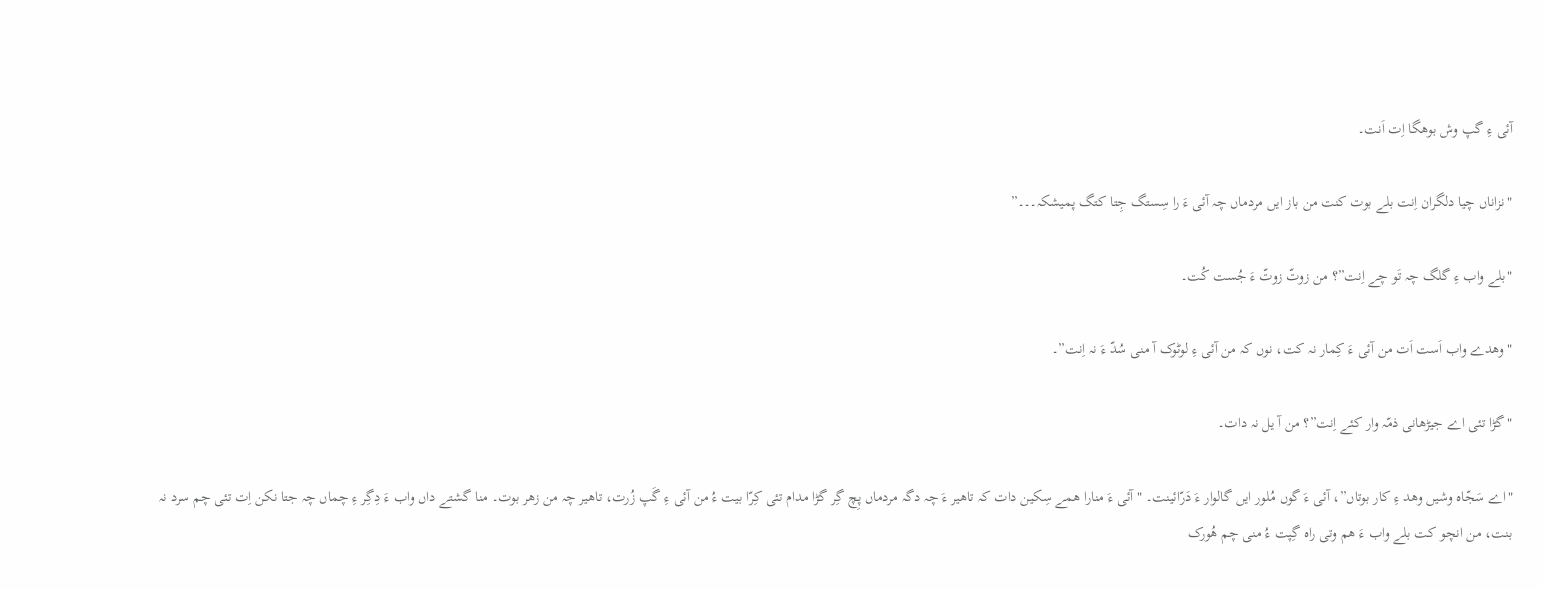آئی ءِ گپ وش بوھگا اِت اَنت۔

"نزاناں چیا دلگران اِنت بلے بوت کنت من باز ایں مردماں چہ آئی ءَ را سِستگ جِتا کتگ پمیشکہ۔۔۔”

"بلے واب ءِ گلگ چہ تَو چے اِنت”؟ من زوتّ زوتّ ءَ جُست کُت۔

"وھدے واب اَست اَت من آئی ءَ کِمار نہ کت، نوں کہ من آئی ءِ لوٹوک آ منی سُدّ ءَ نہ اِنت”۔

"گڑا تئی اے جیڑھانی ذمّہ وار کئے اِنت”؟ من آ یل نہ دات۔

"اے سَجّاہ وشیں وھد ءِ کار بوتاں”، آئی ءَ گوں مُلور ایں گالوار ءَ دَرّائینت۔ "آئی ءَ منارا ھمے سِکین دات کہ تاھیر ءَ چہ دگہ مردماں پِچ گِر گڑا مدام تئی کِرّا بیت ءُ من آئی ءِ گَپ زُرت، تاھیر چہ من زھر بوت۔ منا گشتے داں واب ءَ دِگِر ءِ چماں چہ جتا نکن اِت تئی چم سرد نہ بنت، من انچو کت بلے واب ءَ ھم وتی راہ گِپت ءُ منی چم ھُورک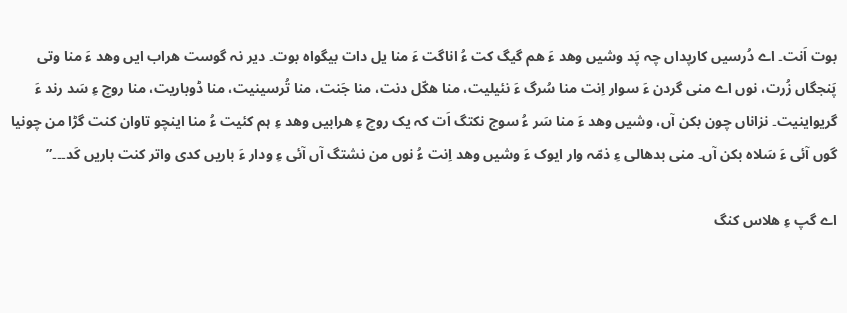بوت اَنت۔ اے دُرسیں کارپداں چہ پَد وشیں وھد ءَ ھم گیگ کت ءُ اناگت ءَ منا یل دات بیگواہ بوت۔ دیر نہ گوست ھراب ایں وھد ءَ منا وتی پَنجگاں زُرت، نوں اے منی گردن ءَ سوار اِنت منا سُرگ ءَ نئیلیت، منا ھکّل دنت، منا جَنت، منا تُرسینیت، منا ڈوباریت، منا روچ ءِ سَد رند ءَ گریواینیت۔ نزاناں چون بکن آں، وشیں وھد ءَ منا سَر ءُ سوج نکتگ اَت کہ یک روچ ءِ ھرابیں وھد ءِ ہم کئیت ءُ منا اینچو تاوان کنت گڑا من چونیا گوں آئی ءَ سَلاہ بکن آں۔ منی بدھالی ءِ ذمّہ وار ایوک ءَ وشیں وھد اِنت ءُ نوں من نشتگ آں آئی ءِ ودار ءَ باریں کدی واتر کنت باریں کَد۔۔۔”

اے گپ ءِ ھلاس کنگ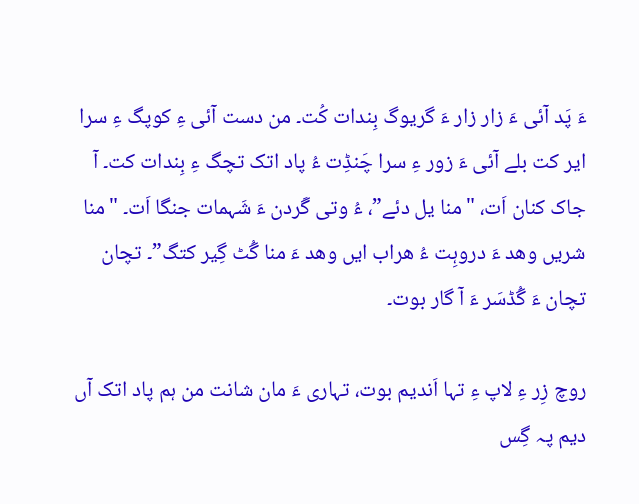ءَ پَد آئی ءَ زار زار ءَ گریوگ بِندات کُت۔ من دست آئی ءِ کوپگ ءِ سرا ایر کت بلے آئی ءَ زور ءِ سرا چَنڈِت ءُ پاد اتک تچگ ءِ بِندات کت۔ آ جاک کنان اَت، "منا یل دئے”، ءُ وتی گَردن ءَ شَہمات جنگا اَت۔ "منا شریں وھد ءَ دروہِت ءُ ھراب ایں وھد ءَ منا گُٹ گِیر کتگ”۔ تچان تچان ءَ گُڈسَر ءَ آ گار بوت۔

روچ زِر ءِ لاپ ءِ تہا اَندیم بوت، تہاری ءَ مان شانت من ہم پاد اتک آں دیم پہ گِس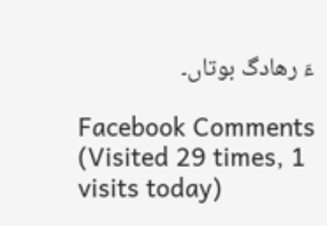ءَ رھادگ بوتاں۔

Facebook Comments
(Visited 29 times, 1 visits today)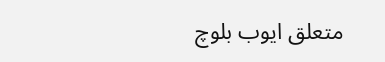متعلق ایوب بلوچ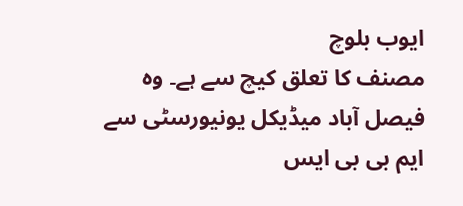ایوب بلوچ
مصنف کا تعلق کیچ سے ہے۔ وہ فیصل آباد میڈیکل یونیورسٹی سے ایم بی بی ایس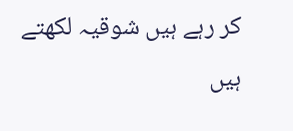کر رہے ہیں شوقیہ لکھتے ہیں